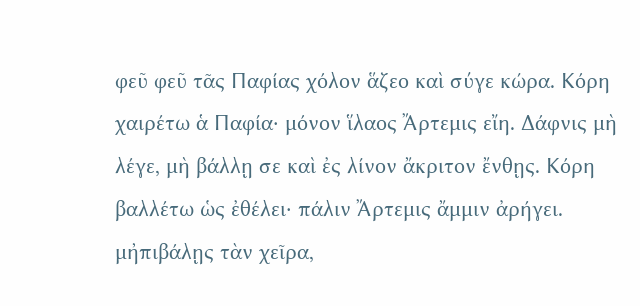φεῦ φεῦ τᾶς Παφίας χόλον ἅζεο καὶ σύγε κώρα. Κόρη χαιρέτω ἁ Παφία· μόνον ἵλαος Ἄρτεμις εἴη. Δάφνις μὴ λέγε, μὴ βάλλῃ σε καὶ ἐς λίνον ἄκριτον ἔνθῃς. Κόρη βαλλέτω ὡς ἐθέλει· πάλιν Ἄρτεμις ἄμμιν ἀρήγει. μἠπιβάλῃς τὰν χεῖρα,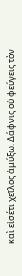καὶ εἰσέτι χεῖλος ἀμύξω. Δάφνις οὐ φεύγεις τὸν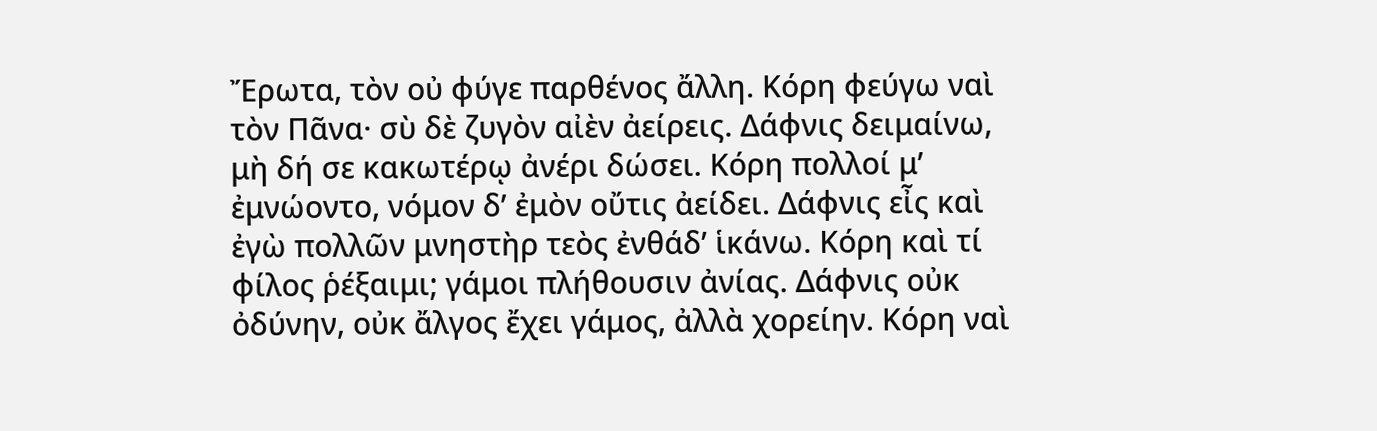Ἔρωτα, τὸν οὐ φύγε παρθένος ἄλλη. Κόρη φεύγω ναὶ τὸν Πᾶνα· σὺ δὲ ζυγὸν αἰὲν ἀείρεις. Δάφνις δειμαίνω, μὴ δή σε κακωτέρῳ ἀνέρι δώσει. Κόρη πολλοί μʼ ἐμνώοντο, νόμον δʼ ἐμὸν οὔτις ἀείδει. Δάφνις εἶς καὶ ἐγὼ πολλῶν μνηστὴρ τεὸς ἐνθάδʼ ἱκάνω. Κόρη καὶ τί φίλος ῥέξαιμι; γάμοι πλήθουσιν ἀνίας. Δάφνις οὐκ ὀδύνην, οὐκ ἄλγος ἔχει γάμος, ἀλλὰ χορείην. Κόρη ναὶ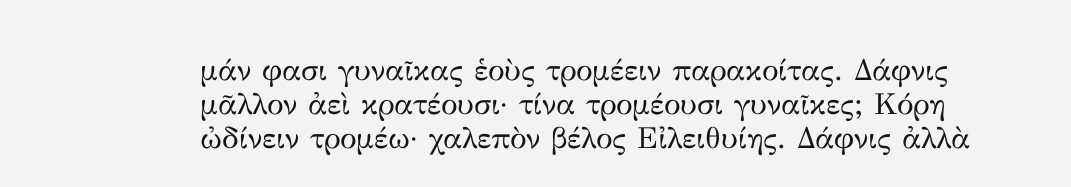μάν φασι γυναῖκας ἑοὺς τρομέειν παρακοίτας. Δάφνις μᾶλλον ἀεὶ κρατέουσι· τίνα τρομέουσι γυναῖκες; Κόρη ὠδίνειν τρομέω· χαλεπὸν βέλος Εἰλειθυίης. Δάφνις ἀλλὰ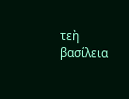τεὴ βασίλεια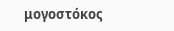μογοστόκος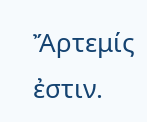Ἄρτεμίς ἐστιν.